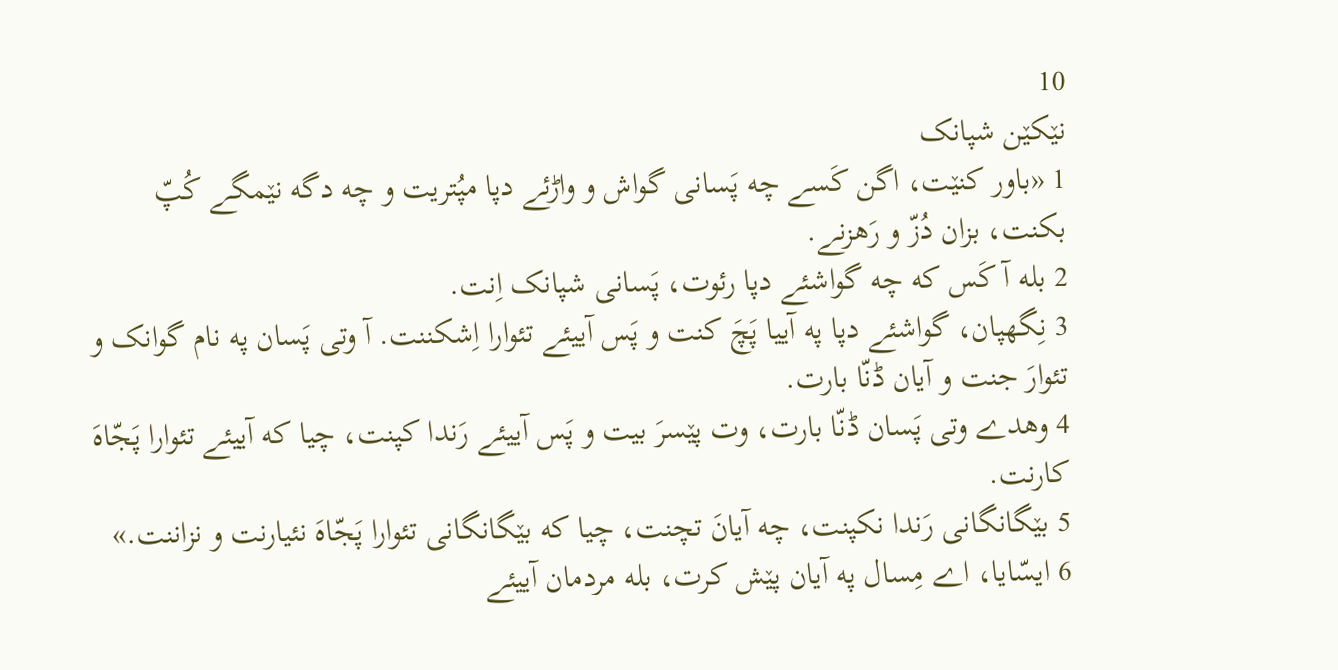10
نێکێن شپانک
1 «باور کنێت، اگن کَسے چه پَسانی گواش و واڑئے دپا مپُتریت و چه دگه نێمگے کُپّ بکنت، بزان دُزّ و رَهزنے.
2 بله آ کَس که چه گواشئے دپا رئوت، پَسانی شپانک اِنت.
3 نِگهپان، گواشئے دپا په آییا پَچَ کنت و پَس آییئے تئوارا اِشکننت. آ وتی پَسان په نام گوانک و تئوارَ جنت و آیان ڈنّا بارت.
4 وهدے وتی پَسان ڈنّا بارت، وت پێسرَ بیت و پَس آییئے رَندا کپنت، چیا که آییئے تئوارا پَجّاهَ کارنت.
5 بێگانگانی رَندا نکپنت، چه آیانَ تچنت، چیا که بێگانگانی تئوارا پَجّاهَ نئیارنت و نزاننت.»
6 ایسّایا، اے مِسال په آیان پێش کرت، بله مردمان آییئے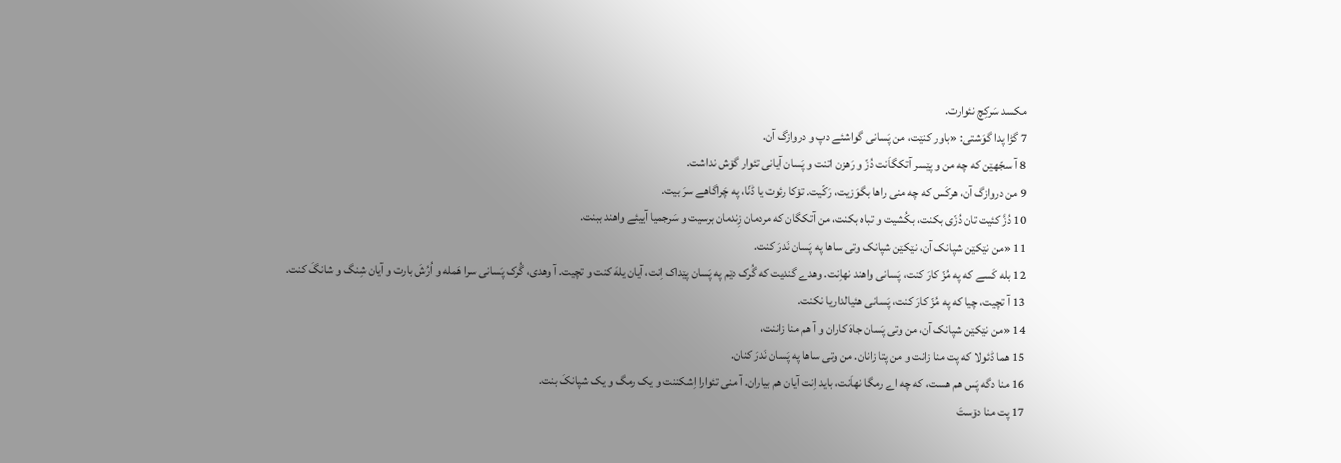مکسد سَرکِچ نئوارت.
7 گڑا پدا گوَشتی: «باور کنێت، من پَسانی گواشئے دپ و دروازگ آن.
8 آ سجّهێن که چه من و پێسر آتکگاَنت دُزّ و رَهزن اتنت و پَسان آیانی تئوار گۆش نداشت.
9 من دروازگ آن، هرکَس که چه منی راها بگوَزیت، رَکّیت. تۆکا رئوت یا ڈنّا، په چَراگاهے سرَ بیت.
10 دُزَّ کئیت تان دُزّی بکنت، بکُشیت و تباه بکنت، من آتکگان که مردمان زِندمان برسیت و سَرجمیا آییئے واهند ببنت.
11 «من نێکێن شپانک آن، نێکێن شپانک وتی ساها په پَسان نَدرَ کنت.
12 بله کَسے که په مُزّ کارَ کنت، پَسانی واهند نهاِنت. وهدے گندیت که گُرک دێم په پَسان پێداک اِنت، آیان یلهَ کنت و تچیت. آ وهدی، گُرک پَسانی سرا هَمله و اُرُشَ بارت و آیان شِنگ و شانگَ کنت.
13 آ تچیت، چیا که په مُزّ کارَ کنت، پَسانی هئیالداریا نکنت.
14 «من نێکێن شپانک آن، من وتی پَسان جاهَ کاران و آ هم منا زاننت،
15 هما ڈئولا که پت منا زانت و من پتا زانان. من وتی ساها په پَسان نَدرَ کنان.
16 منا دگه پَس هم هست، که چه اے رمگا نهاَنت، باید اِنت آیان هم بیاران. آ منی تئوارا اِشکننت و یک رمگ و یک شپانکَ بنت.
17 پت منا دۆستَ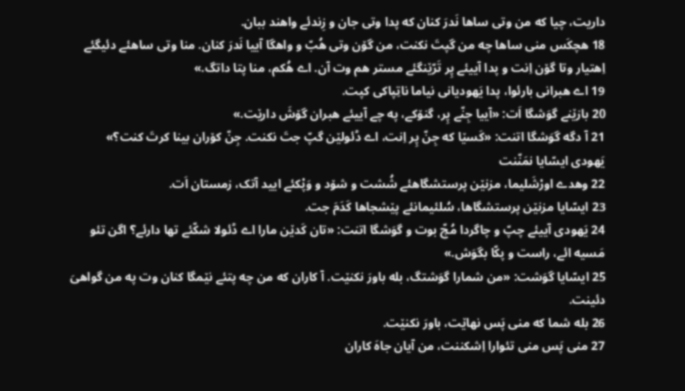داریت، چیا که من وتی ساها نَدرَ کنان که پدا وتی جان و زِندئے واهند ببان.
18 هچکَس منی ساها چه من گپتَ نکنت، من گۆن وتی هُبّ و واهگا آییا نَدرَ کنان. منا وتی ساهئے دئیگئے اِهتیار وتا گۆن اِنت و پدا آییئے پِر تَرّێنگئے مستر هم وت آن. اے هُکم، منا پتا داتگ.»
19 اے هبرانی بارئوا، پدا یَهودیانی نیاما ناتِپاکی کپت.
20 بازێنے گوَشگا اَت: «آییا جِنّے پِر، گنۆکے، په چے آییئے هبران گۆشَ دارێت.»
21 آ دگه گوَشگا اتنت: «کَسێا که جِنّ پِر اِنت، اے ڈئولێن گپّ جتَ نکنت. جِنّ کۆران بینا کرتَ کنت؟»
یَهودی ایسّایا نمَنّنت
22 وهدے اورْشَلیما، مزنێن پرستشگاهئے شُشت و شۆد و وَپْکئے ایید آتک، زمستان اَت.
23 ایسّایا مزنێن پرستشگاها، سُلئیمانئے پێشجاها کَدَمَ جت.
24 یَهودی آییئے چپّ و چاگردا مُچّ بوت و گوَشگا اتنت: «تان کَدێن مارا اے ڈئولا شکّئے تها دارئے؟ اگن تئو مَسیه ائے، راست و پکّا بگوَش.»
25 ایسّایا گوَشت: «من شمارا گوَشتگ، بله باورَ نکنێت. آ کاران که من چه پتئے نێمگا کنان وت په من گواهیَ دئینت.
26 بله شما که منی پَس نهاێت، باورَ نکنێت.
27 منی پَس منی تئوارا اِشکننت، من آیان جاهَ کاران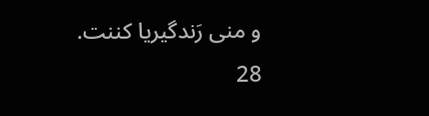و منی رَندگیریا کننت.
28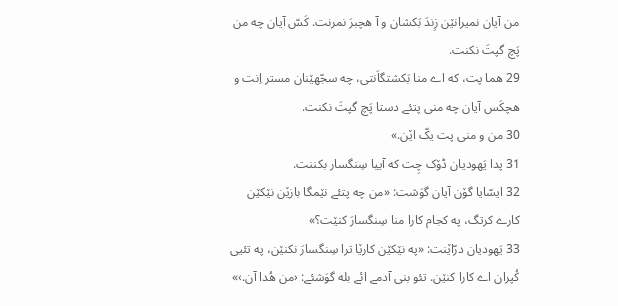من آیان نمیرانێن زِندَ بَکشان و آ هچبرَ نمرنت. کَسّ آیان چه من پَچ گپتَ نکنت.
29 هما پت، که اے منا بَکشتگاَنتی، چه سجّهێنان مستر اِنت و هچکَس آیان چه منی پتئے دستا پَچ گپتَ نکنت.
30 من و منی پت یکّ اێن.»
31 پدا یَهودیان ڈۆک چِت که آییا سِنگسار بکننت.
32 ایسّایا گۆن آیان گوَشت: «من چه پتئے نێمگا بازێن نێکێن کارے کرتگ، په کجام کارا منا سِنگسارَ کنێت؟»
33 یَهودیان درّاێنت: «په نێکێن کارێا ترا سِنگسارَ نکنێن، په تئیی کُپران اے کارا کنێن. تئو بنی آدمے ائے بله گوَشئے: ‹من هُدا آن.›»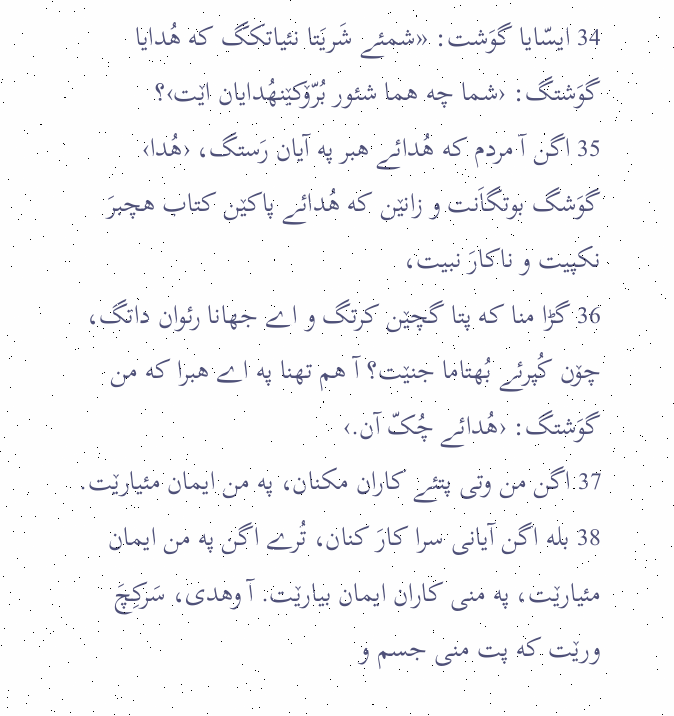34 ایسّایا گوَشت: «شمئے شَریَتا نئیاتکگ که هُدایا گوَشتگ: ‹شما چه هما شئور بُرّۆکێنهُدایان اێت›؟
35 اگن آ مردم که هُدائے هبر په آیان رَستگ، ‹هُدا› گوَشگ بوتگاَنت و زانێن که هُدائے پاکێن کتاب هچبرَ نکپیت و ناکارَ نبیت،
36 گڑا منا که پتا گچێن کرتگ و اے جهانا رئوان داتگ، چۆن کُپرئے بُهتاما جنێت؟ آ هم تهنا په اے هبرا که من گوَشتگ: ‹هُدائے چُکّ آن.›
37 اگن من وتی پتئے کاران مکنان، په من ایمان مئیارێت.
38 بله اگن آیانی سرا کارَ کنان، تُرے اگن په من ایمان مئیارێت، په منی کاران ایمان بیارێت. آ وهدی، سَرکِچَ ورێت که پت منی جسم و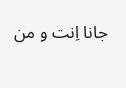جانا اِنت و من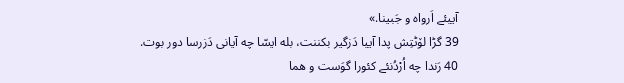آییئے اَرواه و جَبینا.»
39 گڑا لۆٹتِش پدا آییا دَزگیر بکننت، بله ایسّا چه آیانی دَزرسا دور بوت.
40 رَندا چه اُرْدُنئے کئورا گوَست و هما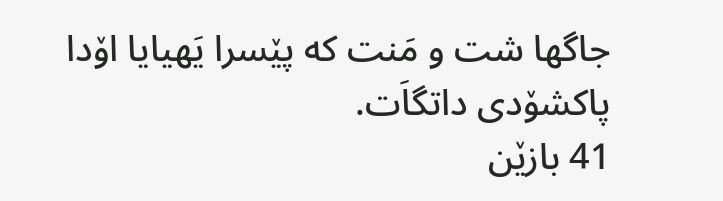جاگها شت و مَنت که پێسرا یَهیایا اۆدا پاکشۆدی داتگاَت.
41 بازێن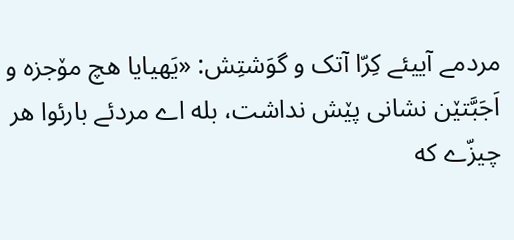مردمے آییئے کِرّا آتک و گوَشتِش: «یَهیایا هچ مۆجزه و اَجَبَّتێن نشانی پێش نداشت، بله اے مردئے بارئوا هر چیزّے که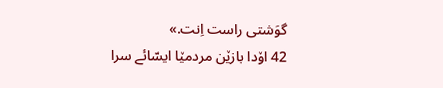گوَشتی راست اِنت.»
42 اۆدا بازێن مردمێا ایسّائے سرا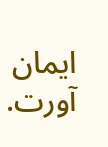ایمان آورت.